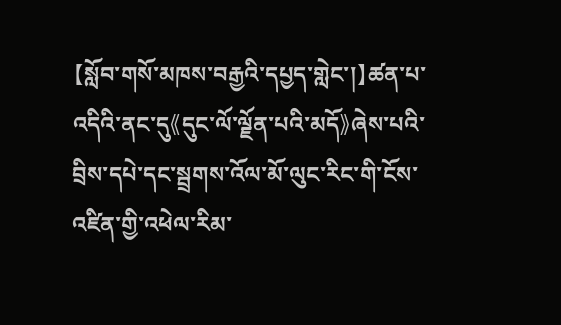【སློབ་གསོ་མཁས་བརྒྱའི་དཔྱད་གླེང་།】ཚན་པ་འདིའི་ནང་དུ《དུང་ལོ་ལྗོན་པའི་མདོ》ཞེས་པའི་བྲིས་དཔེ་དང་སྦྲགས་འོལ་མོ་ལུང་རིང་གི་ངོས་འཛིན་གྱི་འཕེལ་རིམ་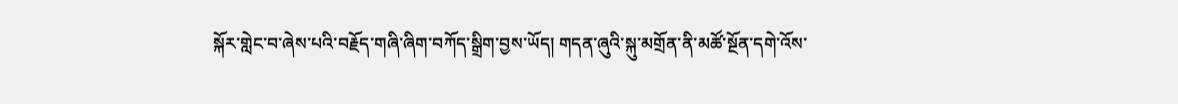སྐོར་གླེང་བ་ཞེས་པའི་བརྗོད་གཞི་ཞིག་བཀོད་སྒྲིག་བྱས་ཡོད། གདན་ཞུའི་སྐུ་མགྲོན་ནི་མཚོ་སྔོན་དགེ་འོས་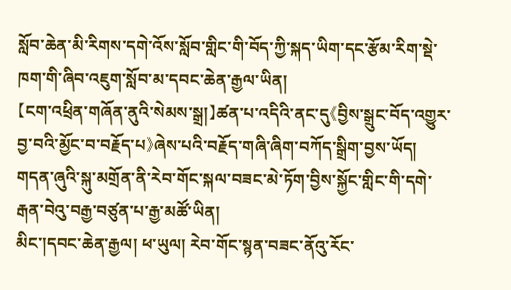སློབ་ཆེན་མི་རིགས་དགེ་འོས་སློབ་གླིང་གི་བོད་ཀྱི་སྐད་ཡིག་དང་རྩོམ་རིག་སྡེ་ཁག་གི་ཞིབ་འཇུག་སློབ་མ་དབང་ཆེན་རྒྱལ་ཡིན།
【ངག་འཕྲིན་གཞོན་ནུའི་སེམས་སྒྲ།】ཚན་པ་འདིའི་ནང་དུ《བྱིས་སྒྲུང་བོད་འགྱུར་བྱ་བའི་མྱོང་བ་བརྗོད་པ》ཞེས་པའི་བརྗོད་གཞི་ཞིག་བཀོད་སྒྲིག་བྱས་ཡོད། གདན་ཞུའི་སྐུ་མགྲོན་ནི་རེབ་གོང་སྐལ་བཟང་མེ་ཏོག་བྱིས་སྐྱོང་གླིང་གི་དགེ་རྒན་བེའུ་བརྒྱ་བཙུན་པ་རྒྱ་མཚོ་ཡིན།
མིང་།དབང་ཆེན་རྒྱལ། ཕ་ཡུལ། རེབ་གོང་སྙན་བཟང་ནོའུ་རོང་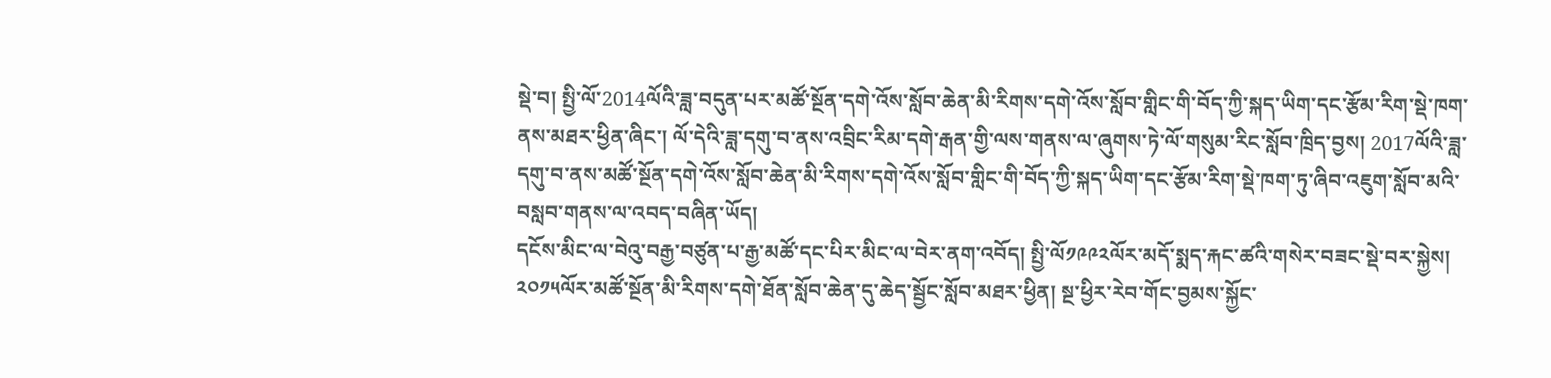སྡེ་བ། སྤྱི་ལོ་2014ལོའི་ཟླ་བདུན་པར་མཚོ་སྔོན་དགེ་འོས་སློབ་ཆེན་མི་རིགས་དགེ་འོས་སློབ་གླིང་གི་བོད་ཀྱི་སྐད་ཡིག་དང་རྩོམ་རིག་སྡེ་ཁག་ནས་མཐར་ཕྱིན་ཞིང་། ལོ་དེའི་ཟླ་དགུ་བ་ནས་འབྲིང་རིམ་དགེ་རྒན་གྱི་ལས་གནས་ལ་ཞུགས་ཏེ་ལོ་གསུམ་རིང་སློབ་ཁྲིད་བྱས། 2017ལོའི་ཟླ་དགུ་བ་ནས་མཚོ་སྔོན་དགེ་འོས་སློབ་ཆེན་མི་རིགས་དགེ་འོས་སློབ་གླིང་གི་བོད་ཀྱི་སྐད་ཡིག་དང་རྩོམ་རིག་སྡེ་ཁག་ཏུ་ཞིབ་འཇུག་སློབ་མའི་བསླབ་གནས་ལ་འབད་བཞིན་ཡོད།
དངོས་མིང་ལ་བེའུ་བརྒྱ་བཙུན་པ་རྒྱ་མཚོ་དང་པིར་མིང་ལ་བེར་ནག་འབོད། སྤྱི་ལོ༡༩༩༢ལོར་མདོ་སྨད་རྐང་ཚའི་གསེར་བཟང་སྡེ་བར་སྐྱེས། ༢༠༡༥ལོར་མཚོ་སྔོན་མི་རིགས་དགེ་ཐོན་སློབ་ཆེན་དུ་ཆེད་སྦྱོང་སློབ་མཐར་ཕྱིན། སྔ་ཕྱིར་རེབ་གོང་བྱམས་སྐྱོང་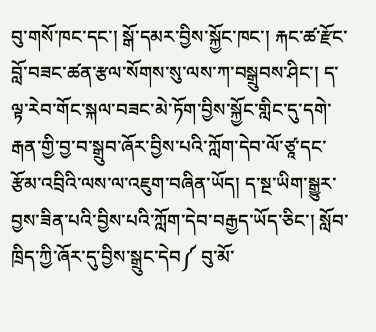བུ་གསོ་ཁང་དང་། སྒོ་དམར་བྱིས་སྐྱོང་ཁང་། རྐང་ཚ་རྫོང་བློ་བཟང་ཚན་རྩལ་སོགས་སུ་ལས་ཀ་བསྒྲུབས་ཤིང་། ད་ལྟ་རེབ་གོང་སྐལ་བཟང་མེ་ཏོག་བྱིས་སྐྱོང་གླིང་དུ་དགེ་རྒན་གྱི་བྱ་བ་སྒྲུབ་ཞོར་བྱིས་པའི་ཀློག་དེབ་ལོ་ཙཱ་དང་རྩོམ་འབྲིའི་ལས་ལ་འཇུག་བཞིན་ཡོད། ད་སྔ་ཡིག་སྒྱུར་བྱས་ཟིན་པའི་བྱིས་པའི་ཀློག་དེབ་བརྒྱད་ཡོད་ཅིང་། སློབ་ཁྲིད་ཀྱི་ཞོར་དུ་བྱིས་སྒྲུང་དེབ༼ བུ་མོ་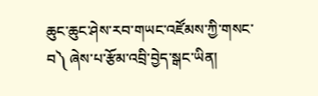ཆུང་ཆུང་ཤེས་རབ་གཡང་འཛོམས་ཀྱི་གསང་བ༽ ཞེས་པ་རྩོམ་འབྲི་བྱེད་སྒང་ཡིན།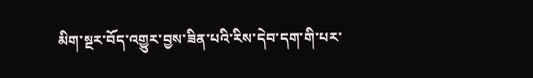མིག་སྔར་བོད་འགྱུར་བྱས་ཟིན་པའི་རིས་དེབ་དག་གི་པར་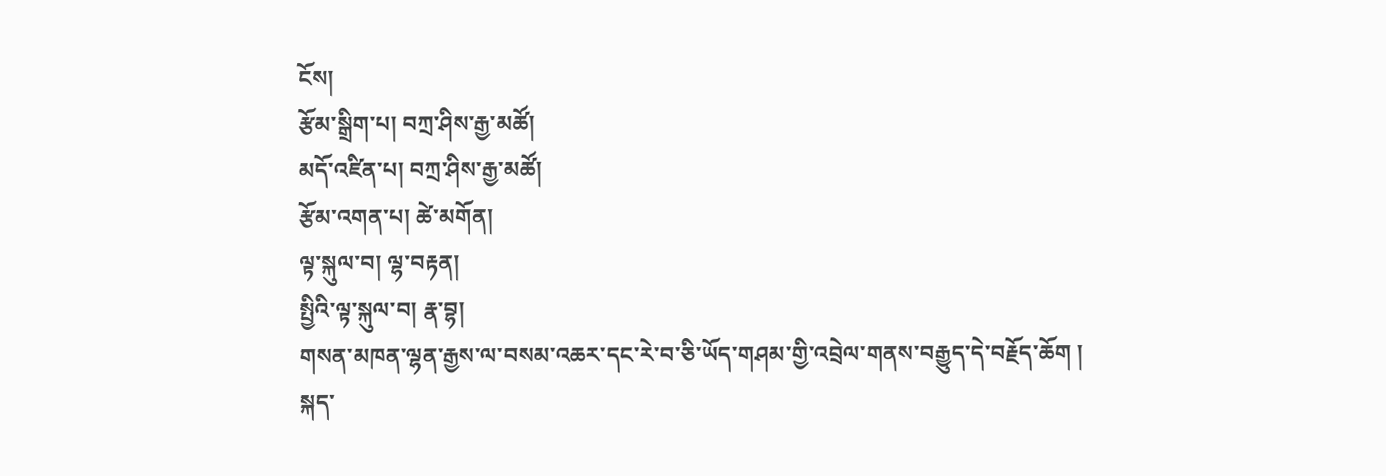ངོས།
རྩོམ་སྒྲིག་པ། བཀྲ་ཤིས་རྒྱ་མཚོ།
མདོ་འཛིན་པ། བཀྲ་ཤིས་རྒྱ་མཚོ།
རྩོམ་འགན་པ། ཚེ་མགོན།
ལྟ་སྐུལ་བ། ལྷ་བརྟན།
སྤྱིའི་ལྟ་སྐུལ་བ། རྣ་བྷ།
གསན་མཁན་ལྷན་རྒྱས་ལ་བསམ་འཆར་དང་རེ་བ་ཅི་ཡོད་གཤམ་གྱི་འབྲེལ་གནས་བརྒྱུད་དེ་བརྗོད་ཆོག །
སྐད་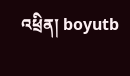འཕྲིན། boyutb